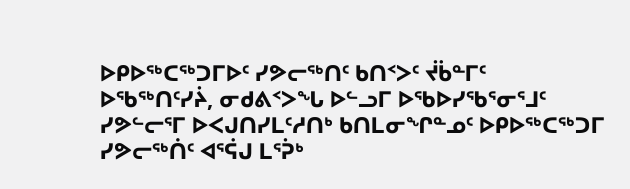ᐅᑭᐅᖅᑕᖅᑐᒥᐅᑦ ᓯᕗᓕᖅᑎᑦ ᑲᑎᑉᐳᑦ ᔫᑳᓐᒥᑦ
ᐅᖃᖅᑎᑦᓯᔩ, ᓂᑯᕕᑉᐳᖓ ᐅᓪᓗᒥ ᐅᖃᐅᓯᖃᕐᓂᕐᒧᑦ ᓯᕗᓪᓕᕐᒥ ᐅᐸᒍᑎᓯᒪᑦᓱᑎᒃ ᑲᑎᒪᓂᖏᓐᓄᑦ ᐅᑭᐅᖅᑕᖅᑐᒥ ᓯᕗᓕᖅᑏᑦ ᐊᕐᕌᒍ ᒪᕐᕉᒃ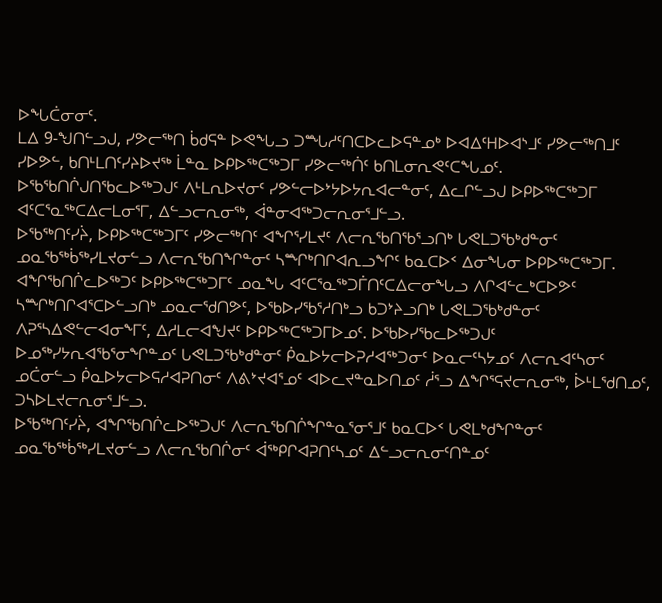ᐅᖓᑖᓂᓂᑦ.
ᒪᐃ 9-ᖑᑎᓪᓗᒍ, ᓯᕗᓕᖅᑎ ᑳᑯᕋᓐ ᐅᕙᖓᓗ ᑐᙵᓱᑦᑎᑕᐅᓚᐅᕋᓐᓄᒃ ᐅᐊᐃᑦᕼᐅᐊᔅᒧᑦ ᓯᕗᓕᖅᑎᒧᑦ ᓯᐅᕗᓪ, ᑲᑎᒻᒪᑎᑦᓯᔨᐅᔪᖅ ᒫᓐᓇ ᐅᑭᐅᖅᑕᖅᑐᒥ ᓯᕗᓕᖅᑏᑦ ᑲᑎᒪᓂᕆᕙᑦᑕᖓᓄᑦ. ᐅᖃᖃᑎᒌᒍᑎᖃᓚᐅᖅᑐᒍᑦ ᐱᒻᒪᕆᐅᔪᓂᑦ ᓯᕗᓪᓕᐅᔾᔭᐅᔭᕆᐊᓕᓐᓂᑦ, ᐃᓚᒋᓪᓗᒍ ᐅᑭᐅᖅᑕᖅᑐᒥ ᐊᑦᑕᕐᓇᖅᑕᐃᓕᒪᓂᕐᒥ, ᐃᓪᓗᓕᕆᓂᖅ, ᐋᓐᓂᐊᖅᑐᓕᕆᓂᕐᒧᓪᓗ.
ᐅᖃᖅᑎᑦᓯᔩ, ᐅᑭᐅᖅᑕᖅᑐᒥᑦ ᓯᕗᓕᖅᑎᑦ ᐊᖏᕐᓯᒪᔪᑦ ᐱᓕᕆᖃᑎᖃᕐᓗᑎᒃ ᒐᕙᒪᑐᖃᒃᑯᓐᓂᑦ ᓄᓇᖃᖅᑳᖅᓯᒪᔪᓂᓪᓗ ᐱᓕᕆᖃᑎᖏᓐᓂᑦ ᓴᙱᒃᑎᒋᐊᕆᓗᖏᑦ ᑲᓇᑕᐅᑉ ᐃᓂᖓᓂ ᐅᑭᐅᖅᑕᖅᑐᒥ. ᐊᖏᖃᑎᒌᓚᐅᖅᑐᑦ ᐅᑭᐅᖅᑕᖅᑐᒥᑦ ᓄᓇᖓ ᐊᑦᑕᕐᓇᖅᑐᒦᑎᑦᑕᐃᓕᓂᖓᓗ ᐱᒋᐊᓪᓚᒃᑕᐅᕗᑦ ᓴᙱᒃᑎᒋᐊᕐᑕᐅᓪᓗᑎᒃ ᓄᓇᓕᖁᑎᕗᑦ, ᐅᖃᐅᓯᖃᕐᓱᑎᒃᓗ ᑲᑐᔾᔨᓗᑎᒃ ᒐᕙᒪᑐᖃᒃᑯᓐᓂᑦ ᐱᕈᕐᓴᐃᕙᓪᓕᐊᓂᖕᒥᑦ, ᐃᓱᒪᓕᐊᖑᔪᑦ ᐅᑭᐅᖅᑕᖅᑐᒥᐅᓄᑦ. ᐅᖃᐅᓯᖃᓚᐅᖅᑐᒍᑦ ᐅᓄᖅᓯᔭᕆᐊᖃᕐᓂᖏᓐᓄᑦ ᒐᕙᒪᑐᖃᒃᑯᓐᓂᑦ ᑮᓇᐅᔭᓕᐅᕈᓱᐊᖅᑐᓂᑦ ᐅᓇᓕᑦᓴᔭᓄᑦ ᐱᓕᕆᐊᑦᓴᓂᑦ ᓄᑖᓂᓪᓗ ᑮᓇᐅᔭᓕᐅᕋᓱᐊᕈᑎᓂᑦ ᐱᕕᔾᔪᐊᕐᓄᑦ ᐊᐅᓚᔪᓐᓇᐅᑎᓄᑦ ᓲᕐᓗ ᐃᖏᕐᕋᔪᓕᕆᓂᖅ, ᐆᒻᒪᖁᑎᓄᑦ, ᑐᓴᐅᒪᔪᓕᕆᓂᕐᒧᓪᓗ.
ᐅᖃᖅᑎᑦᓯᔩ, ᐊᖏᖃᑎᒌᓚᐅᖅᑐᒍᑦ ᐱᓕᕆᖃᑎᒌᖏᓐᓇᕐᓂᕐᒧᑦ ᑲᓇᑕᐅᑉ ᒐᕙᒪᒃᑯᖏᓐᓂᑦ ᓄᓇᖃᖅᑳᖅᓯᒪᔪᓂᓪᓗ ᐱᓕᕆᖃᑎᒌᓂᑦ ᐋᖅᑭᒋᐊᕈᑎᑦᓴᓄᑦ ᐃᓪᓗᓕᕆᓂᑦᑎᓐᓄᑦ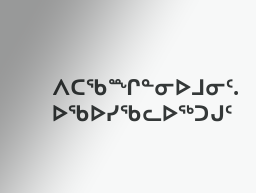ᐱᑕᖃᙱᓐᓂᐅᒧᓂᑦ. ᐅᖃᐅᓯᖃᓚᐅᖅᑐᒍᑦ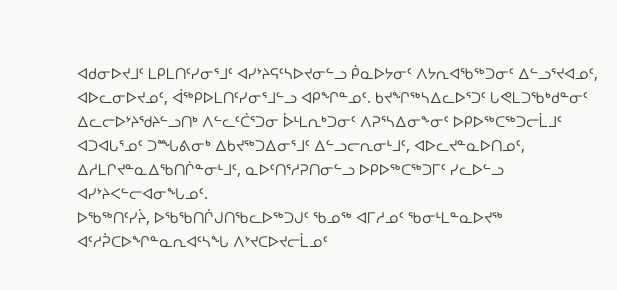ᐊᑯᓂᐅᔪᒧᑦ ᒪᑭᒪᑎᑦᓯᓂᕐᒧᑦ ᐊᓯᔾᔨᕋᑦᓴᐅᔪᓂᓪᓗ ᑮᓇᐅᔭᓂᑦ ᐱᔭᕆᐊᖃᖅᑐᓂᑦ ᐃᓪᓗᕐᔪᐊᓄᑦ, ᐊᐅᓚᓂᐅᔪᓄᑦ, ᐋᖅᑭᐅᒪᑎᑦᓯᓂᕐᒧᓪᓗ ᐊᑭᖏᓐᓄᑦ. ᑲᔪᖏᖅᓴᐃᓚᐅᕐᑐᑦ ᒐᕙᒪᑐᖃᒃᑯᓐᓂᑦ ᐃᓚᓕᐅᔾᔨᖁᔨᓪᓗᑎᒃ ᐱᓪᓚᑦᑖᕐᑐᓂ ᐆᒻᒪᕆᒃᑐᓂᑦ ᐱᕈᕐᓴᐃᓂᖕᓂᑦ ᐅᑭᐅᖅᑕᖅᑐᓕᒫᒧᑦ ᐊᑐᐊᒐᕐᓄᑦ ᑐᙵᕕᓂᒃ ᐃᑲᔪᖅᑐᐃᓂᕐᒧᑦ ᐃᓪᓗᓕᕆᓂᒻᒧᑦ, ᐊᐅᓚᔪᓐᓇᐅᑎᓄᑦ, ᐃᓱᒪᒋᔪᓐᓇᐃᖃᑎᒌᓐᓂᒻᒧᑦ, ᓇᐅᑦᑎᕐᓱᕈᑎᓂᓪᓗ ᐅᑭᐅᖅᑕᖅᑐᒥᑦ ᓯᓚᐅᓪᓗ ᐊᓯᔾᔨᐸᓪᓕᐊᓂᖓᓄᑦ.
ᐅᖃᖅᑎᑦᓯᔩ, ᐅᖃᖃᑎᒌᒍᑎᖃᓚᐅᖅᑐᒍᑦ ᖃᓄᖅ ᐊᒥᓱᓄᑦ ᖃᓂᒻᒪᓐᓇᐅᔪᖅ ᐊᑦᓱᕉᑕᐅᖏᓐᓇᕆᐊᑦᓴᖓ ᐱᔾᔪᑕᐅᔪᓕᒫᓄᑦ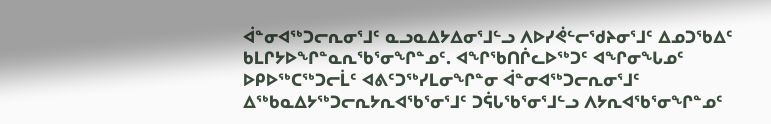ᐋᓐᓂᐊᖅᑐᓕᕆᓂᕐᒧᑦ ᓇᓗᓇᐃᔭᐃᓂᕐᒧᓪᓗ ᐱᐅᓯᕚᓪᓕᖁᔨᓂᕐᒧᑦ ᐃᓄᑐᖃᐃᑦ ᑲᒪᒋᔭᐅᖏᓐᓇᕆᖃᕐᓂᖏᓐᓄᑦ. ᐊᖏᖃᑎᒌᓚᐅᖅᑐᑦ ᐊᖏᓂᖓᓄᑦ ᐅᑭᐅᖅᑕᖅᑐᓕᒫᑦ ᐊᕕᑦᑐᖅᓯᒪᓂᖏᓐᓂ ᐋᓐᓂᐊᖅᑐᓕᕆᓂᕐᒧᑦ ᐃᖅᑲᓇᐃᔭᖅᑐᓕᕆᔭᕆᐊᖃᕐᓂᕐᒧᑦ ᑐᕌᒐᖃᕐᓂᕐᒧᓪᓗ ᐱᔭᕆᐊᖃᕐᓂᖏᓐᓄᑦ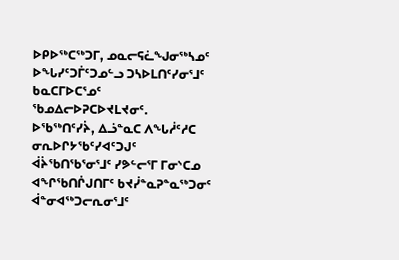ᐅᑭᐅᖅᑕᖅᑐᒥ, ᓄᓇᓕᕋᓛᖑᓂᖅᓴᓄᑦ ᐅᖓᓯᑦᑐᒦᑦᑐᓄᓪᓗ ᑐᓴᐅᒪᑎᑦᓯᓂᕐᒧᑦ ᑲᓇᑕᒥᐅᑕᕐᓄᑦ ᖃᓄᐃᓕᐅᕈᑕᐅᔪᒪᔪᓂᑦ.
ᐅᖃᖅᑎᑦᓯᔩ, ᐃᓘᓐᓇᑕ ᐱᖓᓲᑦᓱᑕ ᓂᕆᐅᒋᔭᖃᑦᓯᐊᑦᑐᒍᑦ ᐋᔩᖃᑎᖃᕐᓂᕐᒧᑦ ᓯᕗᓪᓕᕐᒥ ᒥᓂᔅᑕᓄ ᐊᖏᖃᑎᒌᒍᑎᒥᑦ ᑲᔪᓰᓐᓇᕈᓐᓇᖅᑐᓂᑦ ᐋᓐᓂᐊᖅᑐᓕᕆᓂᕐᒧᑦ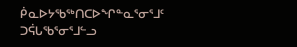ᑮᓇᐅᔭᖃᖅᑎᑕᐅᖏᓐᓇᕐᓂᕐᒧᑦ ᑐᕌᒐᖃᕐᓂᕐᒧᓪᓗ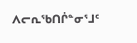ᐱᓕᕆᖃᑎᒌᓐᓂᕐᒧᑦ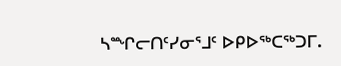ᓴᙱᓕᑎᑦᓯᓂᕐᒧᑦ ᐅᑭᐅᖅᑕᖅᑐᒥ.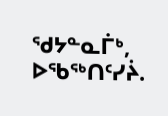ᖁᔭᓐᓇᒦᒃ, ᐅᖃᖅᑎᑦᓯᔩ.